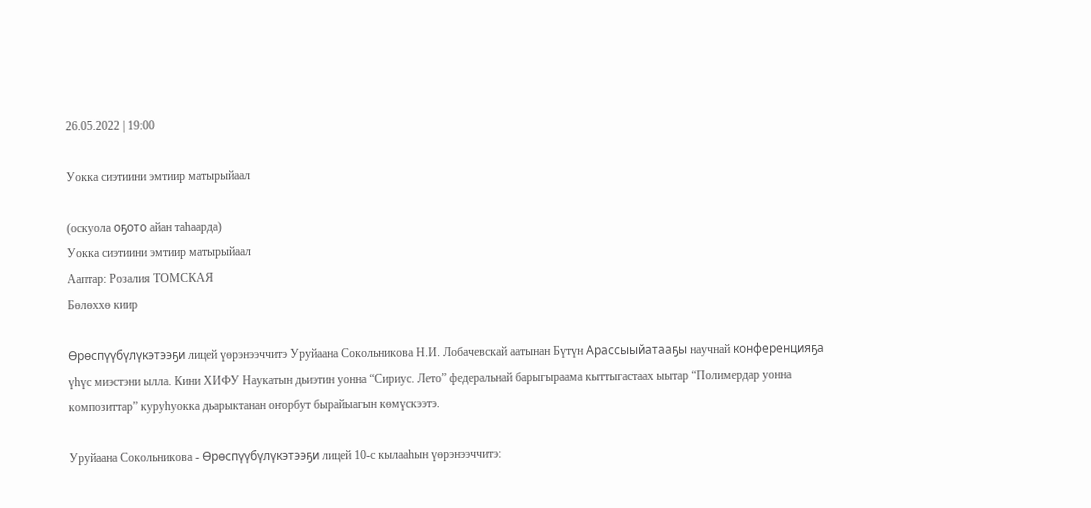26.05.2022 | 19:00

Уокка сиэтиини эмтиир матырыйаал

(оскуола оҕото айан таһаарда)
Уокка сиэтиини эмтиир матырыйаал
Ааптар: Розалия ТОМСКАЯ
Бөлөххө киир

Өрөспүүбүлүкэтээҕи лицей үөрэнээччитэ Уруйаана Сокольникова Н.И. Лобачевскай аатынан Бүтүн Арассыыйатааҕы научнай конференцияҕа үһүс миэстэни ылла. Кини ХИФУ Наукатын дьиэтин уонна “Сириус. Лето” федеральнай барыгыраама кыттыгастаах ыытар “Полимердар уонна композиттар” куруһуокка дьарыктанан оҥорбут бырайыагын көмүскээтэ.

Уруйаана Сокольникова - Өрөспүүбүлүкэтээҕи лицей 10-с кылааһын үөрэнээччитэ: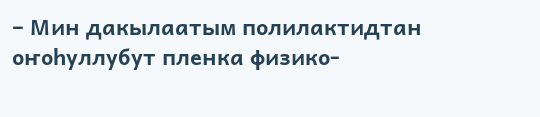– Мин дакылаатым полилактидтан оҥоһуллубут пленка физико-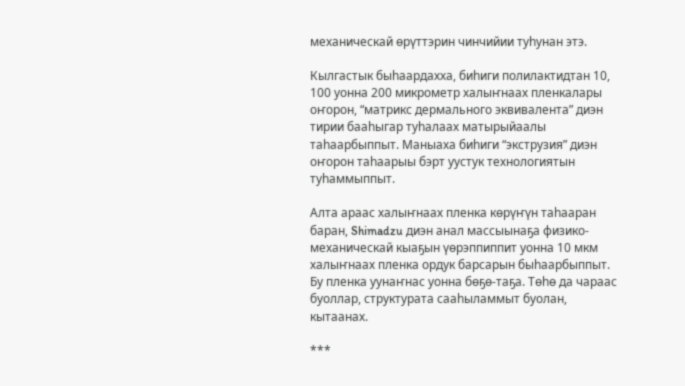механическай өрүттэрин чинчийии туһунан этэ.

Кылгастык быһаардахха, биһиги полилактидтан 10, 100 уонна 200 микрометр халыҥнаах пленкалары оҥорон, “матрикс дермального эквивалента” диэн тирии бааһыгар туһалаах матырыйаалы таһаарбыппыт. Маныаха биһиги “экструзия” диэн оҥорон таһаарыы бэрт уустук технологиятын туһаммыппыт.

Алта араас халыҥнаах пленка көрүҥүн таһааран баран, Shimadzu диэн анал массыынаҕа физико-механическай кыаҕын үөрэппиппит уонна 10 мкм халыҥнаах пленка ордук барсарын быһаарбыппыт. Бу пленка уунаҥнас уонна бөҕө-таҕа. Төһө да чараас буоллар, структурата сааһыламмыт буолан, кытаанах.

***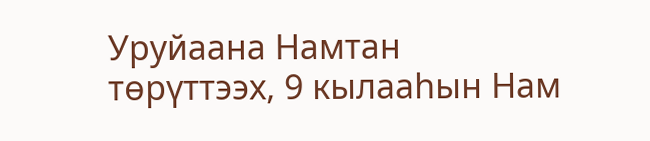Уруйаана Намтан төрүттээх, 9 кылааһын Нам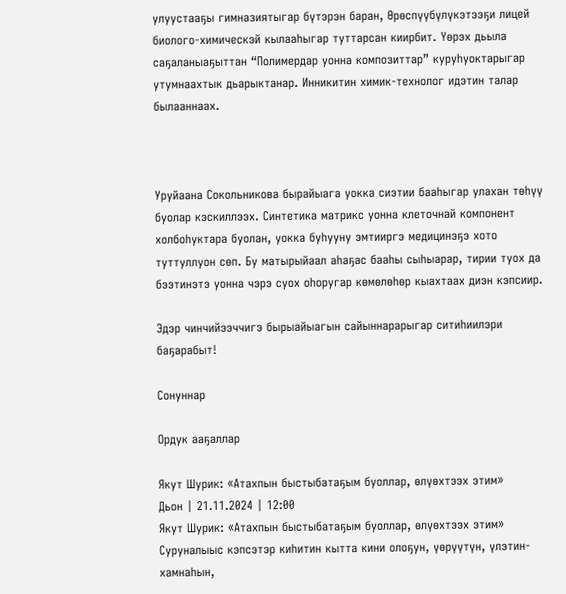улуустааҕы гимназиятыгар бүтэрэн баран, Өрөспүүбүлүкэтээҕи лицей биолого-химическэй кылааһыгар туттарсан киирбит. Үөрэх дьыла саҕаланыаҕыттан “Полимердар уонна композиттар” куруһуоктарыгар утумнаахтык дьарыктанар. Инникитин химик-технолог идэтин талар былааннаах.



Уруйаана Сокольникова бырайыага уокка сиэтии бааһыгар улахан төһүү буолар кэскиллээх. Синтетика матрикс уонна клеточнай компонент холбоһуктара буолан, уокка буһууну эмтииргэ медицинэҕэ хото туттуллуон сөп. Бу матырыйаал аһаҕас бааһы сыһыарар, тирии туох да бээтинэтэ уонна чэрэ суох оһоругар көмөлөһөр кыахтаах диэн кэпсиир.

Эдэр чинчийээччигэ бырыайыагын сайыннарарыгар ситиһиилэри баҕарабыт!

Сонуннар

Ордук ааҕаллар

Якут Шурик: «Атахпын быстыбатаҕым буоллар, өлүөхтээх этим»
Дьон | 21.11.2024 | 12:00
Якут Шурик: «Атахпын быстыбатаҕым буоллар, өлүөхтээх этим»
Суруналыыс кэпсэтэр киһитин кытта кини олоҕун, үөрүүтүн, үлэтин-хамнаһын,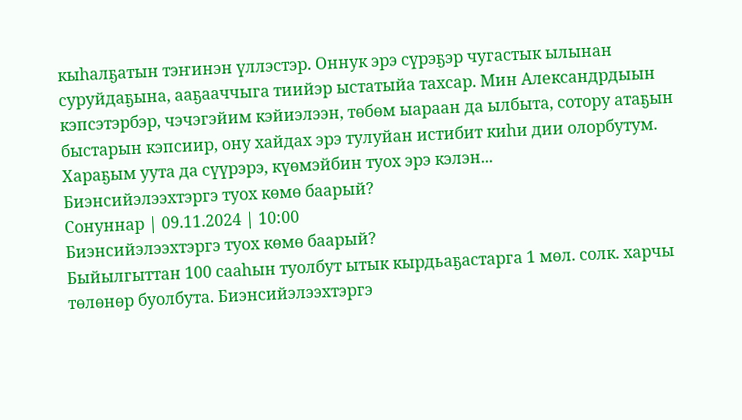кыһалҕатын тэҥинэн үллэстэр. Оннук эрэ сүрэҕэр чугастык ылынан суруйдаҕына, ааҕааччыга тиийэр ыстатыйа тахсар. Мин Александрдыын кэпсэтэрбэр, чэчэгэйим кэйиэлээн, төбөм ыараан да ылбыта, сотору атаҕын быстарын кэпсиир, ону хайдах эрэ тулуйан истибит киһи дии олорбутум. Хараҕым уута да сүүрэрэ, күөмэйбин туох эрэ кэлэн...
Биэнсийэлээхтэргэ туох көмө баарый?
Сонуннар | 09.11.2024 | 10:00
Биэнсийэлээхтэргэ туох көмө баарый?
Быйылгыттан 100 сааһын туолбут ытык кырдьаҕастарга 1 мөл. солк. харчы төлөнөр буолбута. Биэнсийэлээхтэргэ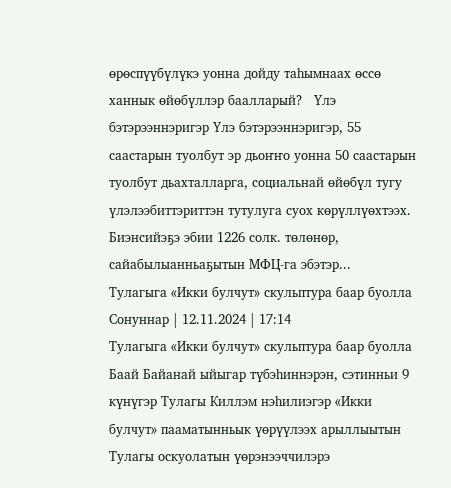өрөспүүбүлүкэ уонна дойду таһымнаах өссө ханнык өйөбүллэр баалларый?   Үлэ бэтэрээннэригэр Үлэ бэтэрээннэригэр, 55 саастарын туолбут эр дьоҥҥо уонна 50 саастарын туолбут дьахталларга, социальнай өйөбүл тугу үлэлээбиттэриттэн тутулуга суох көрүллүөхтээх.   Биэнсийэҕэ эбии 1226 солк. төлөнөр, сайабылыанньаҕытын МФЦ-га эбэтэр...
Тулагыга «Икки булчут» скульптура баар буолла
Сонуннар | 12.11.2024 | 17:14
Тулагыга «Икки булчут» скульптура баар буолла
Баай Байанай ыйыгар түбэһиннэрэн, сэтинньи 9 күнүгэр Тулагы Киллэм нэһилиэгэр «Икки булчут» пааматынньык үөрүүлээх арыллыытын Тулагы оскуолатын үөрэнээччилэрэ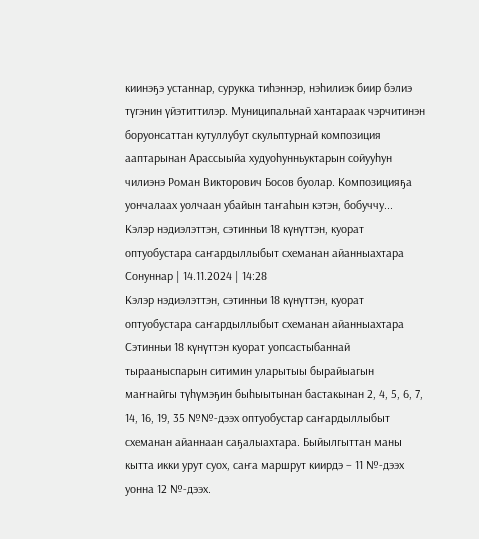киинэҕэ устаннар, сурукка тиһэннэр, нэһилиэк биир бэлиэ түгэнин үйэтиттилэр. Муниципальнай хантараак чэрчитинэн боруонсаттан кутуллубут скульптурнай композиция ааптарынан Арассыыйа худуоһунньуктарын сойууһун чилиэнэ Роман Викторович Босов буолар. Композицияҕа уончалаах уолчаан убайын таҥаһын кэтэн, бобуччу...
Кэлэр нэдиэлэттэн, сэтинньи 18 күнүттэн, куорат оптуобустара саҥардыллыбыт схеманан айанныахтара
Сонуннар | 14.11.2024 | 14:28
Кэлэр нэдиэлэттэн, сэтинньи 18 күнүттэн, куорат оптуобустара саҥардыллыбыт схеманан айанныахтара
Сэтинньи 18 күнүттэн куорат уопсастыбаннай тырааныспарын ситимин уларытыы бырайыагын маҥнайгы түһүмэҕин быһыытынан бастакынан 2, 4, 5, 6, 7, 14, 16, 19, 35 №№-дээх оптуобустар саҥардыллыбыт схеманан айаннаан саҕалыахтара. Быйылгыттан маны кытта икки урут суох, саҥа маршрут киирдэ – 11 №-дээх уонна 12 №-дээх.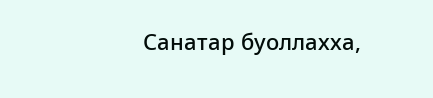Санатар буоллахха,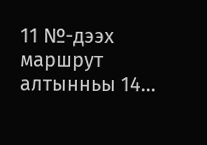11 №-дээх маршрут алтынньы 14...